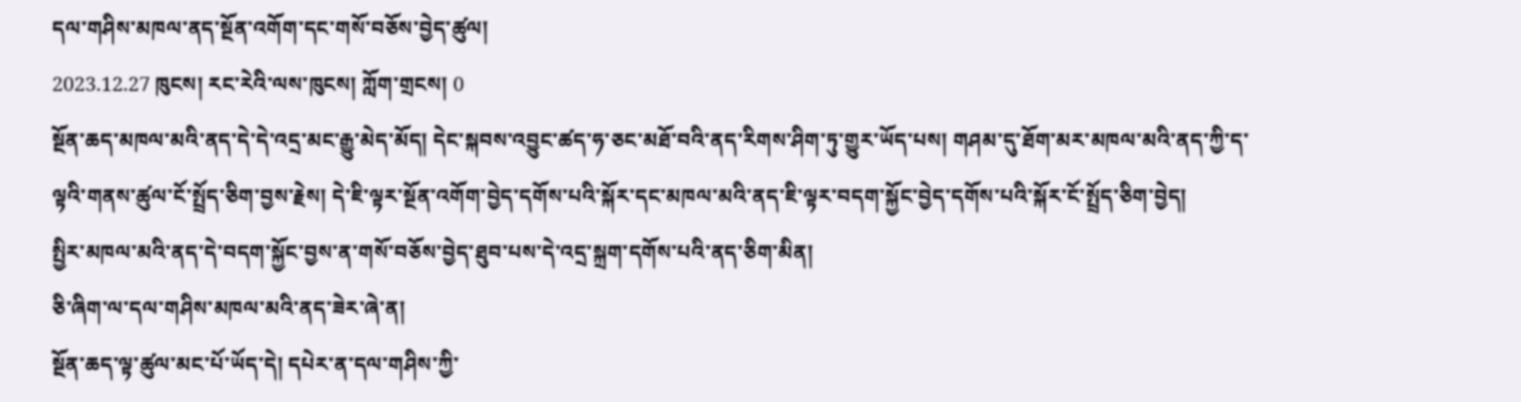དལ་གཤིས་མཁལ་ནད་སྔོན་འགོག་དང་གསོ་བཅོས་བྱེད་ཚུལ།
2023.12.27 ཁུངས། རང་རེའི་ལས་ཁུངས། ཀློག་གྲངས། 0
སྔོན་ཆད་མཁལ་མའི་ནད་དེ་དེ་འདྲ་མང་རྒྱུ་མེད་མོད། དེང་སྐབས་འབྱུང་ཚད་ཧ་ཅང་མཐོ་བའི་ནད་རིགས་ཤིག་ཏུ་གྱུར་ཡོད་པས། གཤམ་དུ་ཐོག་མར་མཁལ་མའི་ནད་ཀྱི་ད་ལྟའི་གནས་ཚུལ་ངོ་སྤྲོད་ཅིག་བྱས་རྗེས། དེ་ཇི་ལྟར་སྔོན་འགོག་བྱེད་དགོས་པའི་སྐོར་དང་མཁལ་མའི་ནད་ཇི་ལྟར་བདག་སྐྱོང་བྱེད་དགོས་པའི་སྐོར་ངོ་སྤྲོད་ཅིག་བྱེད།
སྤྱིར་མཁལ་མའི་ནད་དེ་བདག་སྐྱོང་བྱས་ན་གསོ་བཅོས་བྱེད་ཐུབ་པས་དེ་འདྲ་སྐྲག་དགོས་པའི་ནད་ཅིག་མིན།
ཅི་ཞིག་ལ་དལ་གཤིས་མཁལ་མའི་ནད་ཟེར་ཞེ་ན།
སྔོན་ཆད་ལྟ་ཚུལ་མང་པོ་ཡོད་དེ། དཔེར་ན་དལ་གཤིས་ཀྱི་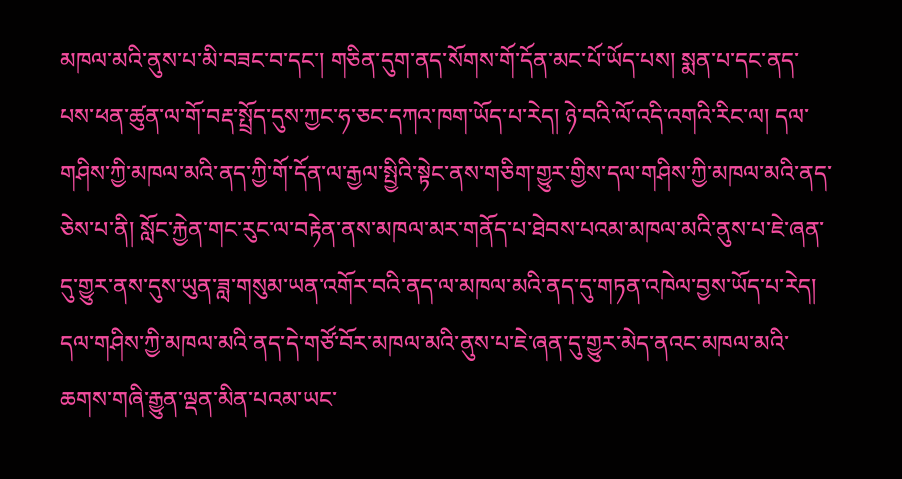མཁལ་མའི་ནུས་པ་མི་བཟང་བ་དང་། གཅིན་དུག་ནད་སོགས་གོ་དོན་མང་པོ་ཡོད་པས། སྨན་པ་དང་ནད་པས་ཕན་ཚུན་ལ་གོ་བརྡ་སྤྲོད་དུས་ཀྱང་ཧ་ཅང་དཀའ་ཁག་ཡོད་པ་རེད། ཉེ་བའི་ལོ་འདི་འགའི་རིང་ལ། དལ་གཤིས་ཀྱི་མཁལ་མའི་ནད་ཀྱི་གོ་དོན་ལ་རྒྱལ་སྤྱིའི་སྟེང་ནས་གཅིག་གྱུར་གྱིས་དལ་གཤིས་ཀྱི་མཁལ་མའི་ནད་ཅེས་པ་ནི། སློང་རྐྱེན་གང་རུང་ལ་བརྟེན་ནས་མཁལ་མར་གནོད་པ་ཐེབས་པའམ་མཁལ་མའི་ནུས་པ་ཇེ་ཞན་དུ་གྱུར་ནས་དུས་ཡུན་ཟླ་གསུམ་ཡན་འགོར་བའི་ནད་ལ་མཁལ་མའི་ནད་དུ་གཏན་འཁེལ་བྱས་ཡོད་པ་རེད། དལ་གཤིས་ཀྱི་མཁལ་མའི་ནད་དེ་གཙོ་བོར་མཁལ་མའི་ནུས་པ་ཇེ་ཞན་དུ་གྱུར་མེད་ནའང་མཁལ་མའི་ཆགས་གཞི་རྒྱུན་ལྡན་མིན་པའམ་ཡང་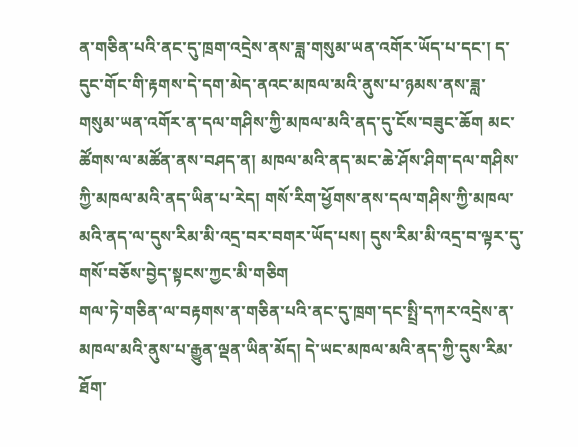ན་གཅིན་པའི་ནང་དུ་ཁྲག་འདྲེས་ནས་ཟླ་གསུམ་ཡན་འགོར་ཡོད་པ་དང་། ད་དུང་གོང་གི་རྟགས་དེ་དག་མེད་ནའང་མཁལ་མའི་ནུས་པ་ཉམས་ནས་ཟླ་གསུམ་ཡན་འགོར་ན་དལ་གཤིས་ཀྱི་མཁལ་མའི་ནད་དུ་ངོས་བཟུང་ཆོག མང་ཚོགས་ལ་མཚོན་ནས་བཤད་ན། མཁལ་མའི་ནད་མང་ཆེ་ཤོས་ཤིག་དལ་གཤིས་ཀྱི་མཁལ་མའི་ནད་ཡིན་པ་རེད། གསོ་རིག་ཕྱོགས་ནས་དལ་གཤིས་ཀྱི་མཁལ་མའི་ནད་ལ་དུས་རིམ་མི་འདྲ་བར་བགར་ཡོད་པས། དུས་རིམ་མི་འདྲ་བ་ལྟར་དུ་གསོ་བཅོས་བྱེད་སྟངས་ཀྱང་མི་གཅིག
གལ་ཏེ་གཅིན་ལ་བརྟགས་ན་གཅིན་པའི་ནང་དུ་ཁྲག་དང་སྤྲི་དཀར་འདྲེས་ན་མཁལ་མའི་ནུས་པ་རྒྱུན་ལྡན་ཡིན་མོད། དེ་ཡང་མཁལ་མའི་ནད་ཀྱི་དུས་རིམ་ཐོག་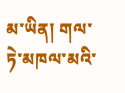མ་ཡིན། གལ་ཏེ་མཁལ་མའི་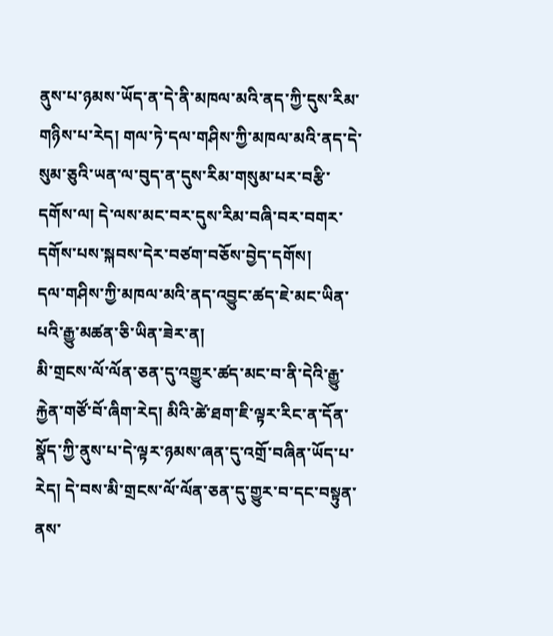ནུས་པ་ཉམས་ཡོད་ན་དེ་ནི་མཁལ་མའི་ནད་ཀྱི་དུས་རིམ་གཉིས་པ་རེད། གལ་ཏེ་དལ་གཤིས་ཀྱི་མཁལ་མའི་ནད་དེ་སུམ་ཅུའི་ཡན་ལ་བུད་ན་དུས་རིམ་གསུམ་པར་བརྩི་དགོས་ལ། དེ་ལས་མང་བར་དུས་རིམ་བཞི་བར་བགར་དགོས་པས་སྐབས་དེར་བཙག་བཅོས་བྱེད་དགོས།
དལ་གཤིས་ཀྱི་མཁལ་མའི་ནད་འབྱུང་ཚད་ཇེ་མང་ཡིན་པའི་རྒྱུ་མཚན་ཅི་ཡིན་ཟེར་ན།
མི་གྲངས་ལོ་ལོན་ཅན་དུ་འགྱུར་ཚད་མང་བ་ནི་དེའི་རྒྱུ་རྐྱེན་གཙོ་བོ་ཞིག་རེད། མིའི་ཚེ་ཐག་ཇི་ལྟར་རིང་ན་དོན་སྣོད་ཀྱི་ནུས་པ་དེ་ལྟར་ཉམས་ཞན་དུ་འགྲོ་བཞིན་ཡོད་པ་རེད། དེ་བས་མི་གྲངས་ལོ་ལོན་ཅན་དུ་གྱུར་བ་དང་བསྟུན་ནས་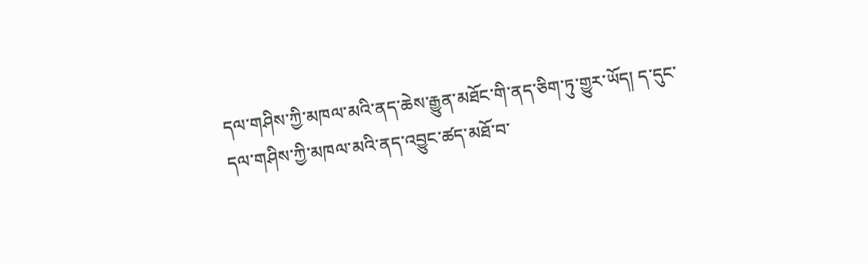དལ་གཤིས་ཀྱི་མཁལ་མའི་ནད་ཆེས་རྒྱུན་མཐོང་གི་ནད་ཅིག་ཏུ་གྱུར་ཡོད། ད་དུང་དལ་གཤིས་ཀྱི་མཁལ་མའི་ནད་འབྱུང་ཚད་མཐོ་བ་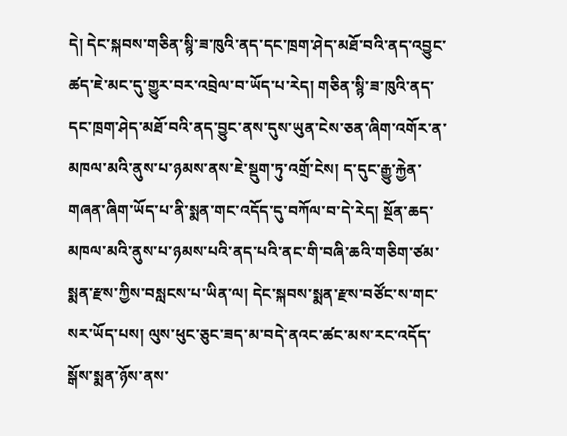དེ། དེང་སྐབས་གཅིན་སྙི་ཟ་ཁུའི་ནད་དང་ཁྲག་ཤེད་མཐོ་བའི་ནད་འབྱུང་ཚད་ཇེ་མང་དུ་གྱུར་བར་འབྲེལ་བ་ཡོད་པ་རེད། གཅིན་སྙི་ཟ་ཁུའི་ནད་དང་ཁྲག་ཤེད་མཐོ་བའི་ནད་བྱུང་ནས་དུས་ཡུན་ངེས་ཅན་ཞིག་འགོར་ན་མཁལ་མའི་ནུས་པ་ཉམས་ནས་ཇེ་སྡུག་ཏུ་འགྲོ་ངེས། ད་དུང་རྒྱུ་རྐྱེན་གཞན་ཞིག་ཡོད་པ་ནི་སྨན་གང་འདོད་དུ་བཀོལ་བ་དེ་རེད། སྔོན་ཆད་མཁལ་མའི་ནུས་པ་ཉམས་པའི་ནད་པའི་ནང་གི་བཞི་ཆའི་གཅིག་ཙམ་སྨན་རྫས་ཀྱིས་བསླངས་པ་ཡིན་ལ། དེང་སྐབས་སྨན་རྫས་བཙོང་ས་གང་སར་ཡོད་པས། ལུས་ཕུང་ཅུང་ཟད་མ་བདེ་ནའང་ཚང་མས་རང་འདོད་སྒོས་སྨན་ཉོས་ནས་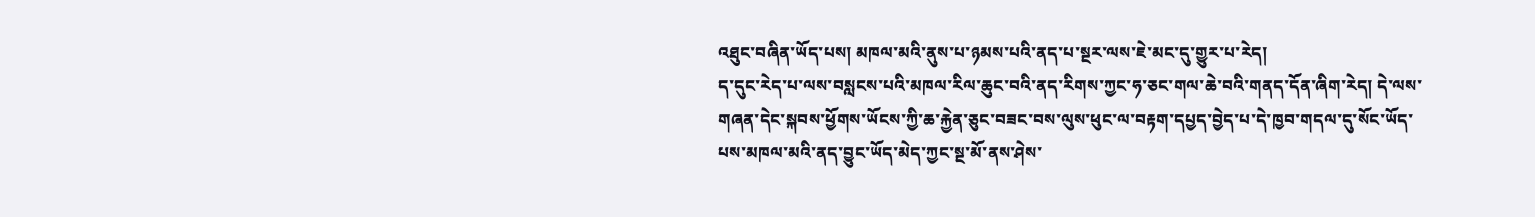འཐུང་བཞིན་ཡོད་པས། མཁལ་མའི་ནུས་པ་ཉམས་པའི་ནད་པ་སྔར་ལས་ཇེ་མང་དུ་གྱུར་པ་རེད།
ད་དུང་རེད་པ་ལས་བསླངས་པའི་མཁལ་རིལ་ཆུང་བའི་ནད་རིགས་ཀྱང་ཧ་ཅང་གལ་ཆེ་བའི་གནད་དོན་ཞིག་རེད། དེ་ལས་གཞན་དེང་སྐབས་ཕྱོགས་ཡོངས་ཀྱི་ཆ་རྐྱེན་ཅུང་བཟང་བས་ལུས་ཕུང་ལ་བརྟག་དཔྱད་བྱེད་པ་དེ་ཁྱབ་གདལ་དུ་སོང་ཡོད་པས་མཁལ་མའི་ནད་བྱུང་ཡོད་མེད་ཀྱང་སྔ་མོ་ནས་ཤེས་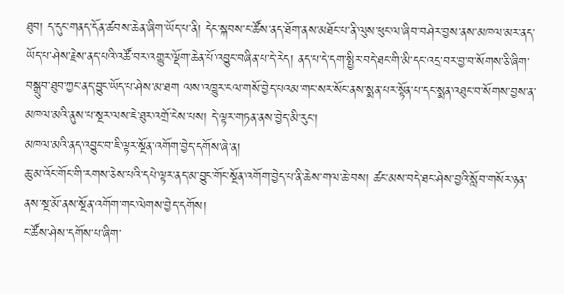ཐུབ། ད་དུང་གནད་དོན་ཚབས་ཆེན་ཞིག་ཡོད་པ་ནི། དེང་སྐབས་ང་ཚོས་ནད་ཐོག་ནས་མཐོང་པ་ནི་ལུས་ཕུང་ལ་ཞིབ་བཤེར་བྱས་ནས་མཁལ་མར་ནད་ཡོད་པ་ཤེས་རྗེས་ནད་པའི་འཚོ་བར་འགྱུར་ལྡོག་ཆེན་པོ་འབྱུང་བཞིན་པ་དེ་རེད། ནད་པ་དེ་དག་སྤྱིར་བདེ་ཐང་གི་མི་དང་འདྲ་བར་བྱ་བ་སོགས་ཅི་ཞིག་བསྒྲུབ་ཐུབ་ཀྱང་ནད་བྱུང་ཡོད་པ་ཤེས་མ་ཐག ལས་འཁྱུར་ངལ་གསོ་བྱེད་པའམ་གང་སར་སོང་ནས་སྨན་པར་སྟོན་པ་དང་སྨན་འཐུང་བ་སོགས་བྱས་ན་མཁལ་མའི་ནུས་པ་སྔར་ལས་ཇེ་ཐུར་འགྲོ་ངེས་པས། དེ་ལྟར་གཏན་ནས་བྱེད་མི་རུང་།
མཁལ་མའི་ནད་འབྱུང་བ་ཇི་ལྟར་སྔོན་འགོག་བྱེད་དགོས་ཞེ་ན།
ཆུ་མ་འོང་གོང་གི་རགས་ཅེས་པའི་དཔེ་ལྟར་ནད་མ་བྱུང་གོང་སྔོན་འགོག་བྱེད་པ་ནི་ཆེས་གལ་ཆེ་བས། ཚང་མས་བདེ་ཐང་ཤེས་བྱའི་སློབ་གསོར་ཉན་ནས་སྔ་མོ་ནས་སྔོན་འགོག་གང་ལེགས་བྱེད་དགོས།
ང་ཚོས་ཤེས་དགོས་པ་ཞིག་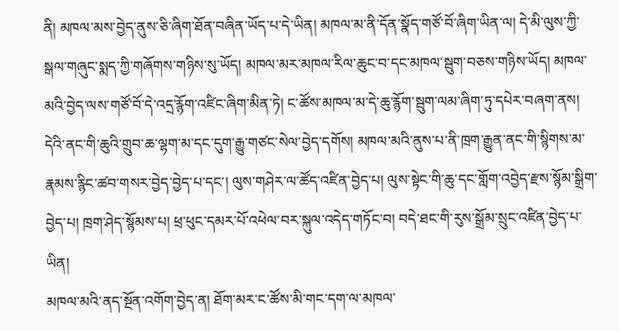ནི། མཁལ་མས་བྱེད་ནུས་ཅི་ཞིག་ཐོན་བཞིན་ཡོད་པ་དེ་ཡིན། མཁལ་མ་ནི་དོན་སྣོད་གཙོ་བོ་ཞིག་ཡིན་ལ། དེ་མི་ལུས་ཀྱི་སྒལ་གཞུང་སྨད་ཀྱི་གཞོགས་གཉིས་སུ་ཡོད། མཁལ་མར་མཁལ་རིལ་ཆུང་བ་དང་མཁལ་སྦུག་བཅས་གཉིས་ཡོད། མཁལ་མའི་བྱེད་ལས་གཙོ་བོ་དེ་འདྲ་རྙོག་འཛིང་ཞིག་མིན་ཏེ། ང་ཚོས་མཁལ་མ་དེ་ཆུ་རྙོག་སྦུག་ལམ་ཞིག་ཏུ་དཔེར་བཞག་ནས། དེའི་ནང་གི་ཆུའི་གྲུབ་ཆ་ལྷག་མ་དང་དུག་རྒྱུ་གཙང་སེལ་བྱེད་དགོས། མཁལ་མའི་ནུས་པ་ནི་ཁྲག་རྒྱུན་ནང་གི་སྙིགས་མ་རྣམས་རྙིང་ཚབ་གསར་བྱེད་བྱེད་པ་དང་། ལུས་གཤེར་ལ་ཚོད་འཛིན་བྱེད་པ། ལུས་སྟེང་གི་ཆུ་དང་གློག་འབྱེད་རྫས་སྙོམ་སྒྲིག་བྱེད་པ། ཁྲག་ཤེད་སྙོམས་པ། ཕྲ་ཕུང་དམར་པོ་འཕེལ་བར་སྐུལ་འདེད་གཏོང་བ། བདེ་ཐང་གི་རུས་སྒྲོམ་སྲུང་འཛིན་བྱེད་པ་ཡིན།
མཁལ་མའི་ནད་སྔོན་འགོག་བྱེད་ན། ཐོག་མར་ང་ཚོས་མི་གང་དག་ལ་མཁལ་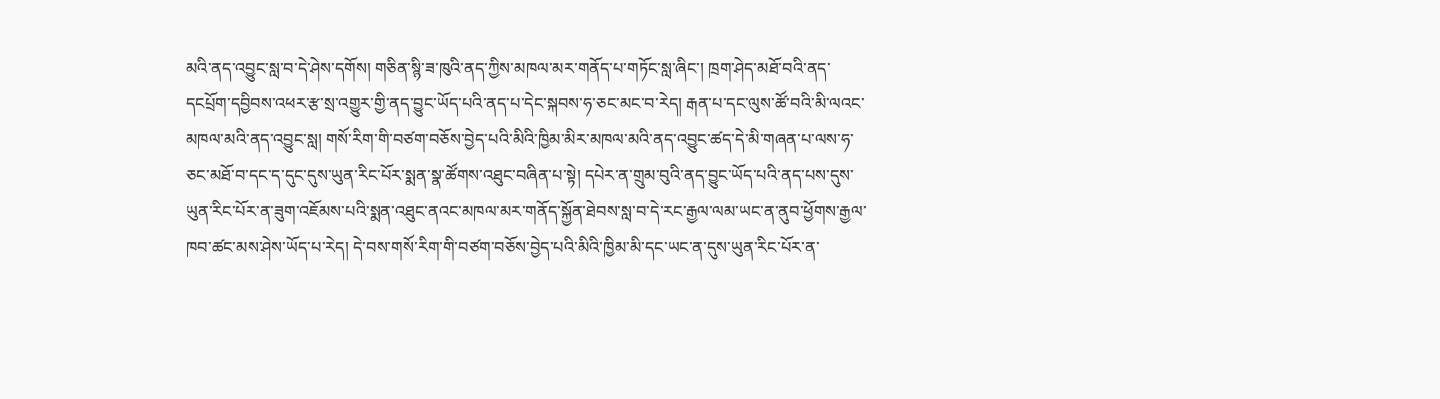མའི་ནད་འབྱུང་སླ་བ་དེ་ཤེས་དགོས། གཅིན་སྙི་ཟ་ཁུའི་ནད་ཀྱིས་མཁལ་མར་གནོད་པ་གཏོང་སླ་ཞིང་། ཁྲག་ཤེད་མཐོ་བའི་ནད་དངཔྲོག་དབྱིབས་འཕར་རྩ་སྲ་འགྱུར་གྱི་ནད་བྱུང་ཡོད་པའི་ནད་པ་དེང་སྐབས་ཧ་ཅང་མང་བ་རེད། རྒན་པ་དང་ལུས་ཚོ་བའི་མི་ལའང་མཁལ་མའི་ནད་འབྱུང་སླ། གསོ་རིག་གི་བཙག་བཅོས་བྱེད་པའི་མིའི་ཁྱིམ་མིར་མཁལ་མའི་ནད་འབྱུང་ཚད་དེ་མི་གཞན་པ་ལས་ཧ་ཅང་མཐོ་བ་དང་ད་དུང་དུས་ཡུན་རིང་པོར་སྨན་སྣ་ཚོགས་འཐུང་བཞིན་པ་སྟེ། དཔེར་ན་གྲུམ་བུའི་ནད་བྱུང་ཡོད་པའི་ནད་པས་དུས་ཡུན་རིང་པོར་ན་ཟུག་འཇོམས་པའི་སྨན་འཐུང་ནའང་མཁལ་མར་གནོད་སྐྱོན་ཐེབས་སླ་བ་དེ་རང་རྒྱལ་ལམ་ཡང་ན་ནུབ་ཕྱོགས་རྒྱལ་ཁབ་ཚང་མས་ཤེས་ཡོད་པ་རེད། དེ་བས་གསོ་རིག་གི་བཙག་བཅོས་བྱེད་པའི་མིའི་ཁྱིམ་མི་དང་ཡང་ན་དུས་ཡུན་རིང་པོར་ན་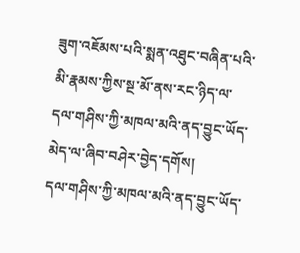ཟུག་འཇོམས་པའི་སྨན་འཐུང་བཞིན་པའི་མི་རྣམས་ཀྱིས་སྔ་མོ་ནས་རང་ཉིད་ལ་དལ་གཤིས་ཀྱི་མཁལ་མའི་ནད་བྱུང་ཡོད་མེད་ལ་ཞིབ་བཤེར་བྱེད་དགོས།
དལ་གཤིས་ཀྱི་མཁལ་མའི་ནད་བྱུང་ཡོད་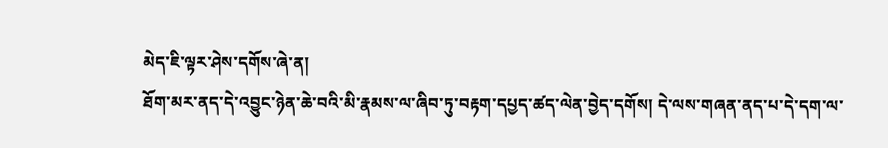མེད་ཇི་ལྟར་ཤེས་དགོས་ཞེ་ན།
ཐོག་མར་ནད་དེ་འབྱུང་ཉེན་ཆེ་བའི་མི་རྣམས་ལ་ཞིབ་ཏུ་བརྟག་དཔྱད་ཚད་ལེན་བྱེད་དགོས། དེ་ལས་གཞན་ནད་པ་དེ་དག་ལ་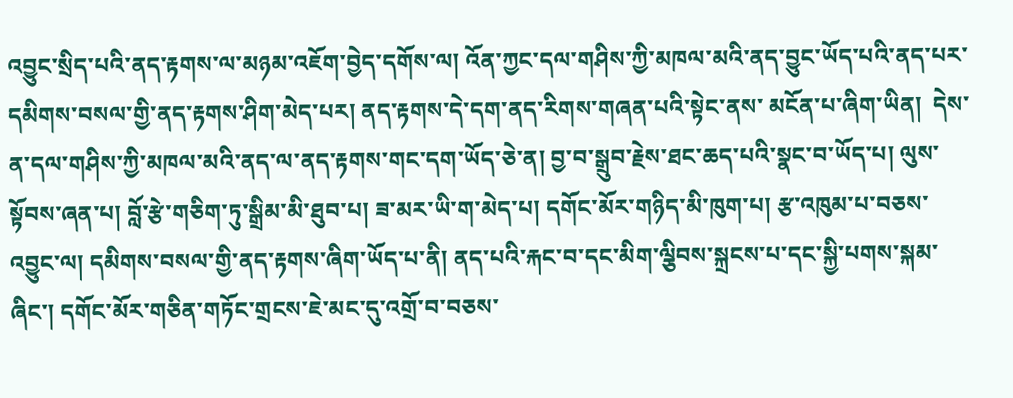འབྱུང་སྲིད་པའི་ནད་རྟགས་ལ་མཉམ་འཇོག་བྱེད་དགོས་ལ། འོན་ཀྱང་དལ་གཤིས་ཀྱི་མཁལ་མའི་ནད་བྱུང་ཡོད་པའི་ནད་པར་དམིགས་བསལ་གྱི་ནད་རྟགས་ཤིག་མེད་པར། ནད་རྟགས་དེ་དག་ནད་རིགས་གཞན་པའི་སྟེང་ནས་ མངོན་པ་ཞིག་ཡིན།  དེས་ན་དལ་གཤིས་ཀྱི་མཁལ་མའི་ནད་ལ་ནད་རྟགས་གང་དག་ཡོད་ཅེ་ན། བྱ་བ་སྒྲུབ་རྗེས་ཐང་ཆད་པའི་སྣང་བ་ཡོད་པ། ལུས་སྟོབས་ཞན་པ། བློ་རྩེ་གཅིག་ཏུ་སྒྲིམ་མི་ཐུབ་པ། ཟ་མར་ཡི་ག་མེད་པ། དགོང་མོར་གཉིད་མི་ཁུག་པ། རྩ་འཁུམ་པ་བཅས་འབྱུང་ལ། དམིགས་བསལ་གྱི་ནད་རྟགས་ཞིག་ཡོད་པ་ནི། ནད་པའི་རྐང་བ་དང་མིག་ལྕིབས་སྐྲངས་པ་དང་སྐྱི་པགས་སྐམ་ཞིང་། དགོང་མོར་གཅིན་གཏོང་གྲངས་ཇེ་མང་དུ་འགྲོ་བ་བཅས་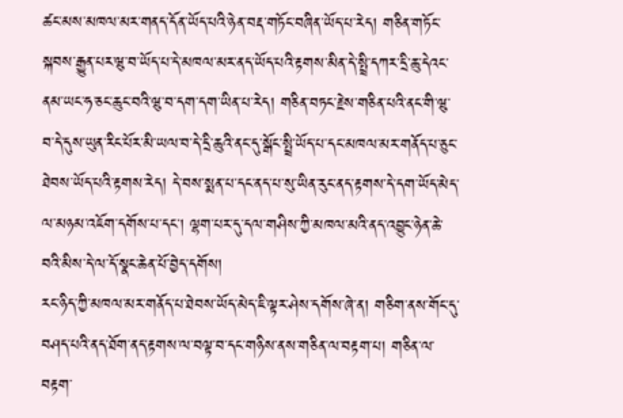ཚང་མས་མཁལ་མར་གནད་དོན་ཡོད་པའི་ཉེན་བརྡ་གཏོང་བཞིན་ཡོད་པ་རེད། གཅིན་གཏོང་སྐབས་རྒྱུན་པར་ཝུ་བ་ཡོད་པ་དེ་མཁལ་མར་ནད་ཡོད་པའི་རྟགས་མིན་དེ་སྤྲི་དཀར་དྲི་ཆུ་དེའང་ནམ་ཡང་ཧ་ཅང་ཆུང་བའི་ཝུ་བ་དག་དག་ཡིན་པ་རེད། གཅིན་བཏང་རྗེས་གཅིན་པའི་ནང་གི་ཝུ་བ་དེ་དུས་ཡུན་རིང་པོར་མི་ཡལ་བ་དེ་དྲི་ཆུའི་ནང་དུ་སྒོང་སྤྲི་ཡོད་པ་དང་མཁལ་མར་གནོད་པ་ཅུང་ཐེབས་ཡོད་པའི་རྟགས་རེད། དེ་བས་སྨན་པ་དང་ནད་པ་སུ་ཡིན་རུང་ནད་རྟགས་དེ་དག་ཡོད་མེད་ལ་མཉམ་འཇོག་དགོས་པ་དང་། ལྷག་པར་དུ་དལ་གཤིས་ཀྱི་མཁལ་མའི་ནད་འབྱུང་ཉེན་ཆེ་བའི་མིས་དེ་ལ་དོ་སྣང་ཆེན་པོ་བྱེད་དགོས།
རང་ཉིད་ཀྱི་མཁལ་མར་གནོད་པ་ཐེབས་ཡོད་མེད་ཇི་ལྟར་ཤེས་དགོས་ཞེ་ན། གཅིག་ནས་གོང་དུ་བཤད་པའི་ནད་ཐོག་ནད་རྟགས་ལ་བལྟ་བ་དང་གཉིས་ནས་གཅིན་ལ་བརྟག་པ། གཅིན་ལ་བརྟག་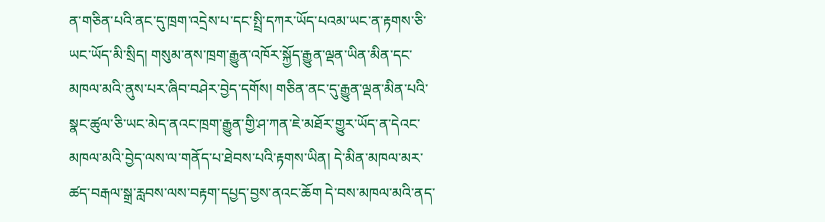ན་གཅིན་པའི་ནང་དུ་ཁྲག་འདྲེས་པ་དང་སྤྲི་དཀར་ཡོད་པའམ་ཡང་ན་རྟགས་ཅི་ཡང་ཡོད་མི་སྲིད། གསུམ་ནས་ཁྲག་རྒྱུན་འཁོར་སྐྱོད་རྒྱུན་ལྡན་ཡིན་མིན་དང་མཁལ་མའི་ནུས་པར་ཞིབ་བཤེར་བྱེད་དགོས། གཅིན་ནང་དུ་རྒྱུན་ལྡན་མིན་པའི་སྣང་ཚུལ་ཅི་ཡང་མེད་ནའང་ཁྲག་རྒྱུན་གྱི་ཤ་ཀན་ཇེ་མཐོར་གྱུར་ཡོད་ན་དེའང་མཁལ་མའི་བྱེད་ལས་ལ་གནོད་པ་ཐེབས་པའི་རྟགས་ཡིན། དེ་མིན་མཁལ་མར་ཚད་བརྒལ་སྒྲ་རླབས་ལས་བརྟག་དཔྱད་བྱས་ནའང་ཆོག དེ་བས་མཁལ་མའི་ནད་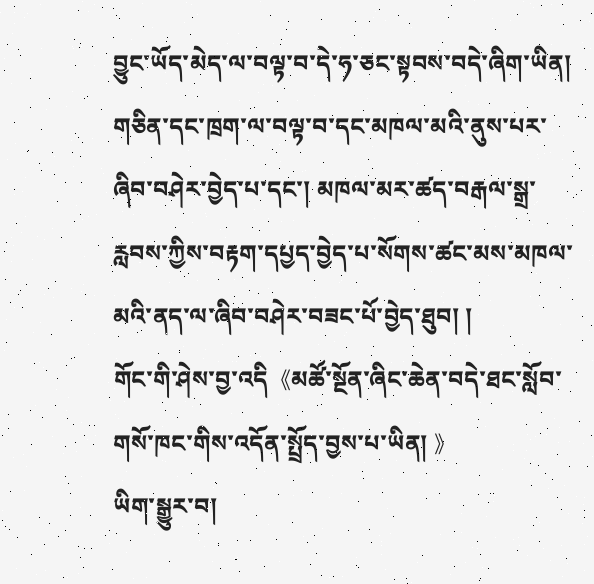བྱུང་ཡོད་མེད་ལ་བལྟ་བ་དེ་ཧ་ཅང་སྟབས་བདེ་ཞིག་ཡིན། གཅིན་དང་ཁྲག་ལ་བལྟ་བ་དང་མཁལ་མའི་ནུས་པར་ཞིབ་བཤེར་བྱེད་པ་དང་། མཁལ་མར་ཚད་བརྒལ་སྒྲ་རླབས་ཀྱིས་བརྟག་དཔྱད་བྱེད་པ་སོགས་ཚང་མས་མཁལ་མའི་ནད་ལ་ཞིབ་བཤེར་བཟང་པོ་བྱེད་ཐུབ། །
གོང་གི་ཤེས་བྱ་འདི《མཚོ་སྔོན་ཞིང་ཆེན་བདེ་ཐང་སློབ་གསོ་ཁང་གིས་འདོན་སྤྲོད་བྱས་པ་ཡིན། 》
ཡིག་སྒྱུར་བ།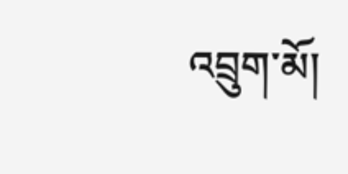འབྲུག་མོ།